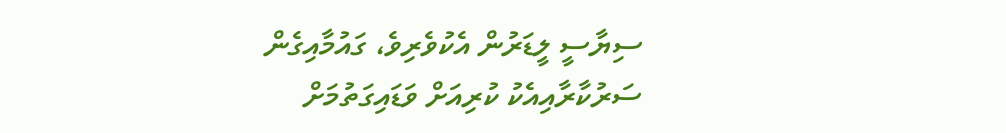ސިޔާސީ ލީޑަރުން އެކުވެރިވެ، ގައުމާއިގެން ސަރުކާރާއިއެކު ކުރިއަށް ވަޑައިގަތުމަށް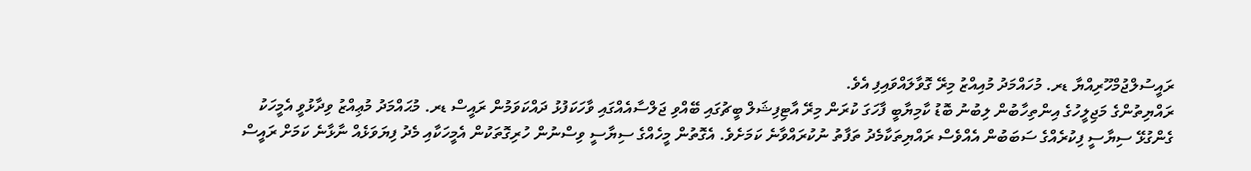ރައީސުލްޖުމްހޫރިއްޔާ ޑރ. މުހައްމަދު މުއިއްޒު މިރޭ ގޮވާލައްވައިފި އެވެ.
ރައްޔިތުންގެ މަޖިލީހުގެ އިންތިހާބުން ލިބުނު ބޮޑު ކާމިޔާބީ ފާހަގަ ކުރަން މިރޭ އާޓިފިޝަލް ބީޗުގައި ބޭއްވި ޖަލްސާއެއްގައި ވާހަކަފުޅު ދައްކަވަމުން ރައީސް ޑރ. މުޙައްމަދު މުޢިއްޒު ވިދާޅުވީ އެމީހަކު ގެންގުޅޭ ސިޔާސީ ފިކުރެއްގެ ސަބަބުން އެއްވެސް ރައްޔިތަކާމެދު ތަފާތު ނުކުރައްވާނެ ކަމަށެވެ. އެގޮތުން މީހެއްގެ ސިޔާސީ ވިސްނުން ހުރިގޮތަކުން އެމީހަކާއި މެދު ފިޔަވަޅެއް ނާޅާނެ ކަމަށް ރައީސް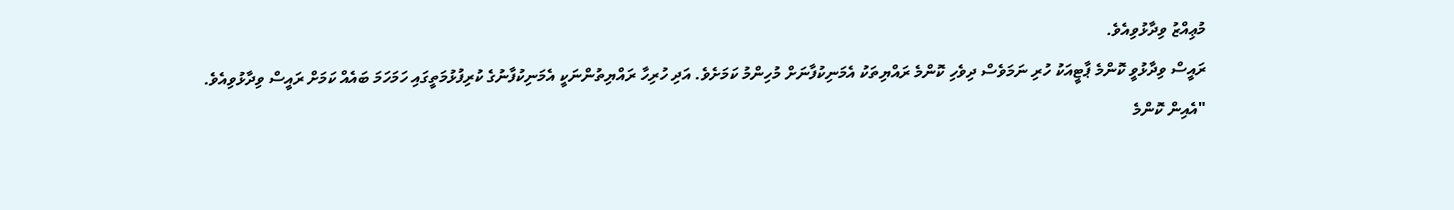މުޢިއްޒު ވިދާޅުވިއެވެ.
ރައީސް ވިދާޅުވީ ކޮންމެ ޕާޓީއަކު ހުރި ނަމަވެސް ދިވެހި ކޮންމެ ރައްޔިތަކު އެމަނިކުފާނަށް މުހިންމު ކަމަށެވެ. އަދި ހުރިހާ ރައްޔިތުންނަކީ އެމަނިކުފާނުގެ ކުރިފުޅުމަތީގައި ހަމަހަމަ ބައެއް ކަމަށް ރައީސް ވިދާޅުވިއެވެ.
"އެއިން ކޮންމެ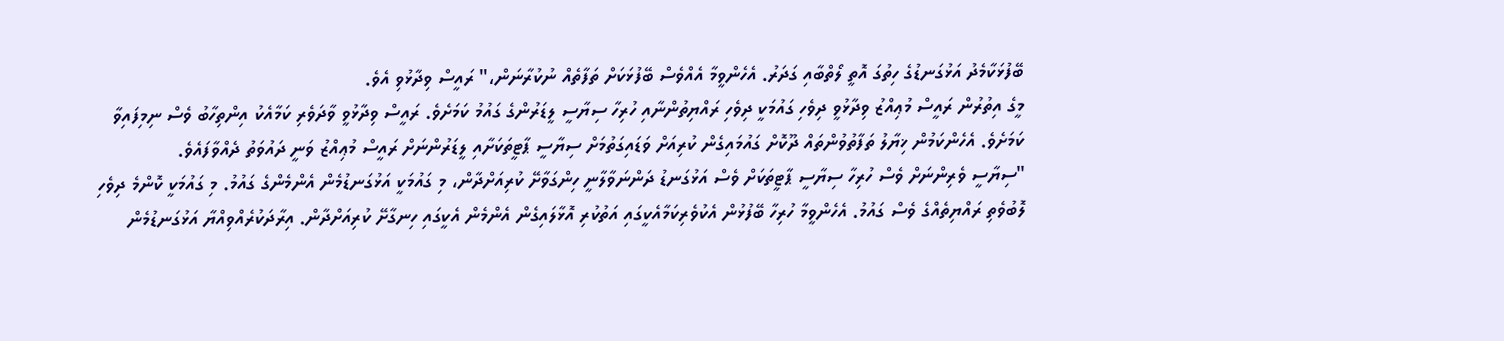ބޭފުޅަކާމެދު އަޅުގަނޑުގެ ހިތުގަ އޮތީ ލޯތްބާއި ގަދަރު. އެހެންވީމާ އެއްވެސް ބޭފުޅަކަށް ތަފާތެއް ނުކުރާނަން،" ރައީސް ވިދާޅުވި އެވެ.
މީގެ އިތުރުން ރައީސް މުޢިއްޒު ވިދާޅުވީ ދިވެހި ގައުމަކީ ދިވެހި ރައްޔިތުންނާއި ހުރިހާ ސިޔާސީ ލީޑަރުންގެ ގައުމު ކަމަށެވެ. ރައީސް ވިދާޅުވީ ވާދަވެރި ކަމާއެކު އިންތިހާބު ވެސް ނިމިފައިވާ ކަމަށެވެ. އެހެންކަމުން ޚިޔާލު ތަފާތުވުންތައް ދޫކޮށް ގައުމައިގެން ކުރިއަށް ވަޑައިގަތުމަށް ސިޔާސީ ޕާޓީތަކަށާއި ލީޑަރުންނަށް ރައީސް މުޢިއްޒު ވަނީ ދައުވަތު ދެއްވާފައެވެ.
"ސިޔާސީ ވެރިންނަށް ވެސް ހުރިހާ ސިޔާސީ ޕާޓީތަކަށް ވެސް އަޅުގަނޑު ދަންނަވާލާނީ ހިންގަވާށޭ ކުރިއަށްދާން، މި ގައުމަކީ އަޅުގަނޑުމެން އެންމެންގެ ގައުމު. މި ގައުމަކީ ކޮންމެ ދިވެހި ލޮބުވެތި ރައްޔިތެއްގެ ވެސް ގައުމު. އެހެންވީމާ ހުރިހާ ބޭފުޅުން އެކުވެރިކަމާއެކީގައި އަތުކުރި އޮޅާލައިގެން އެންމެން އެކީގައި ހިނގާށޭ ކުރިއަށްދާން. އިރާދަކުރެއްވިއްޔާ އަޅުގަނޑުމެން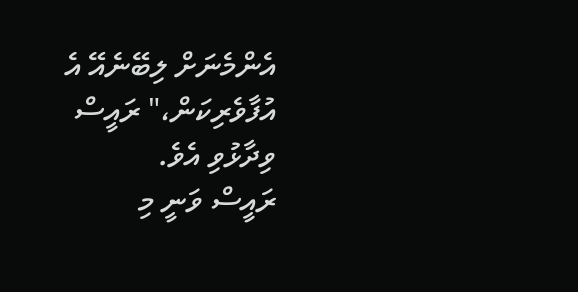އެންމެނަށް ލިބޭނެއޭ އެ އުފާވެރިކަން،" ރައީސް ވިދާޅުވި އެވެ.
ރައީސް ވަނީ މި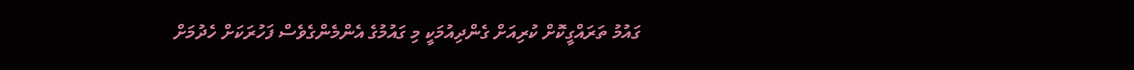ގައުމު ތަރައްގީކޮށް ކުރިއަށް ގެންދިއުމަކީ މި ގައުމުގެ އެންމެންގެވެސް ފަހުރަކަށް ހެދުމަށް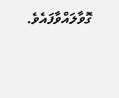ގޮވާލައްވާފައެވެ.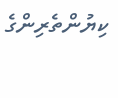ކިޔުންތެރިންގެ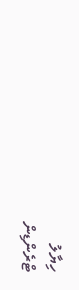ހިޔާލު
ޓްރެންޑިން